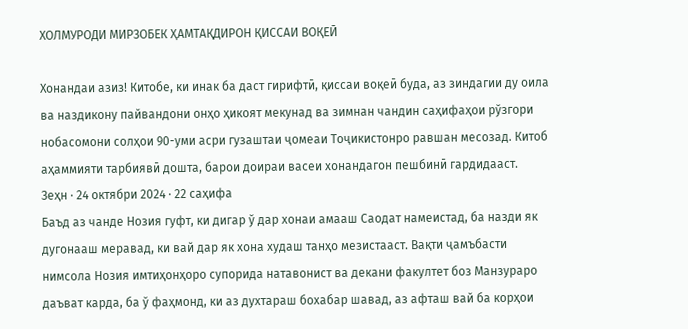ХОЛМУРОДИ МИРЗОБЕК ҲАМТАҚДИРОН ҚИССАИ ВОҚЕӢ

Хонандаи азиз! Китобе, ки инак ба даст гирифтӣ, қиссаи воқеӣ буда, аз зиндагии ду оила ва наздикону пайвандони онҳо ҳикоят мекунад ва зимнан чандин саҳифаҳои рўзгори нобасомони солҳои 90-уми асри гузаштаи ҷомеаи Тоҷикистонро равшан месозад. Китоб аҳаммияти тарбиявӣ дошта, барои доираи васеи хонандагон пешбинӣ гардидааст.
Зеҳн · 24 октябри 2024 · 22 саҳифа
Баъд аз чанде Нозия гуфт, ки дигар ў дар хонаи амааш Саодат намеистад, ба назди як дугонааш меравад, ки вай дар як хона худаш танҳо мезистааст. Вақти ҷамъбасти нимсола Нозия имтиҳонҳоро супорида натавонист ва декани факултет боз Манзураро даъват карда, ба ў фаҳмонд, ки аз духтараш бохабар шавад, аз афташ вай ба корҳои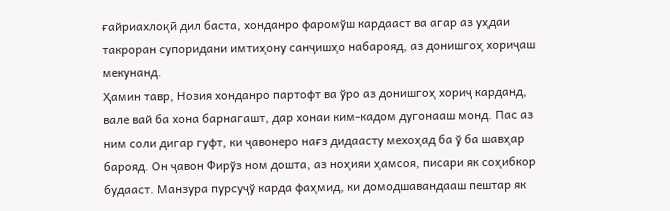ғайриахлоқӣ дил баста, хонданро фаромўш кардааст ва агар аз уҳдаи такроран супоридани имтиҳону санҷишҳо набарояд, аз донишгоҳ хориҷаш мекунанд.
Ҳамин тавр, Нозия хонданро партофт ва ўро аз донишгоҳ хориҷ карданд, вале вай ба хона барнагашт, дар хонаи ким-кадом дугонааш монд. Пас аз ним соли дигар гуфт, ки ҷавонеро нағз дидаасту мехоҳад ба ў ба шавҳар барояд. Он ҷавон Фирўз ном дошта, аз ноҳияи ҳамсоя, писари як соҳибкор будааст. Манзура пурсуҷў карда фаҳмид, ки домодшавандааш пештар як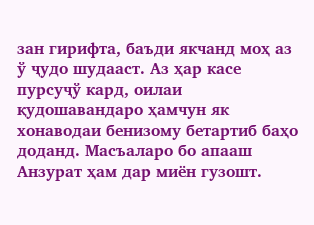зан гирифта, баъди якчанд моҳ аз ў ҷудо шудааст. Аз ҳар касе пурсуҷў кард, оилаи қудошавандаро ҳамчун як хонаводаи бенизому бетартиб баҳо доданд. Масъаларо бо апааш Анзурат ҳам дар миён гузошт.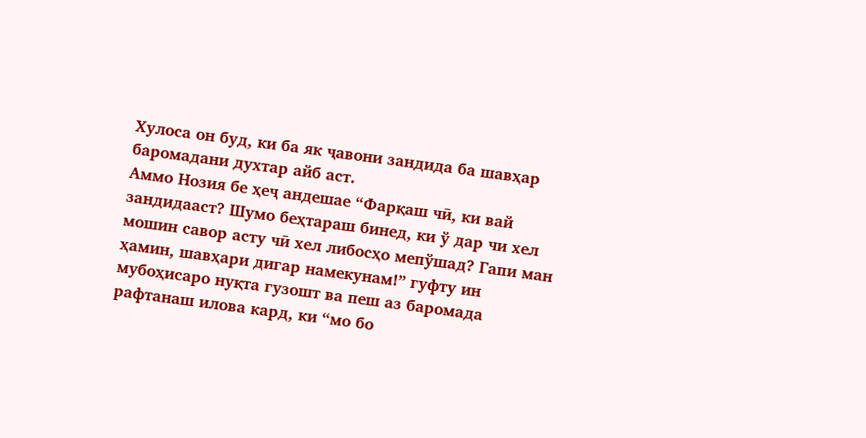Хулоса он буд, ки ба як ҷавони зандида ба шавҳар баромадани духтар айб аст.
Аммо Нозия бе ҳеҷ андешае “Фарқаш чӣ, ки вай зандидааст? Шумо беҳтараш бинед, ки ў дар чи хел мошин савор асту чӣ хел либосҳо мепўшад? Гапи ман ҳамин, шавҳари дигар намекунам!” гуфту ин мубоҳисаро нуқта гузошт ва пеш аз баромада рафтанаш илова кард, ки “мо бо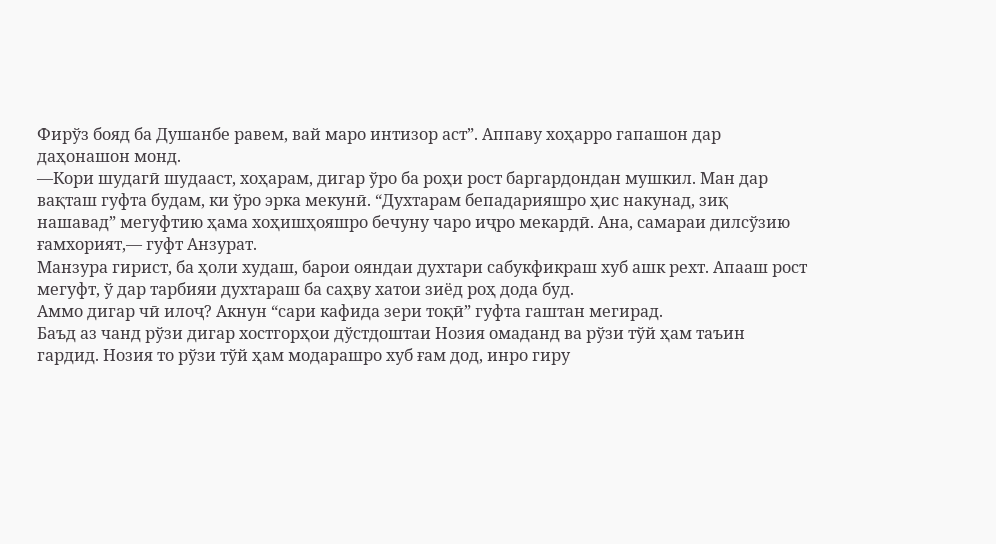Фирўз бояд ба Душанбе равем, вай маро интизор аст”. Аппаву хоҳарро гапашон дар даҳонашон монд.
—Кори шудагӣ шудааст, хоҳарам, дигар ўро ба роҳи рост баргардондан мушкил. Ман дар вақташ гуфта будам, ки ўро эрка мекунӣ. “Духтарам бепадарияшро ҳис накунад, зиқ нашавад” мегуфтию ҳама хоҳишҳояшро бечуну чаро иҷро мекардӣ. Ана, самараи дилсўзию ғамхорият,— гуфт Анзурат.
Манзура гирист, ба ҳоли худаш, барои ояндаи духтари сабукфикраш хуб ашк рехт. Апааш рост мегуфт, ў дар тарбияи духтараш ба саҳву хатои зиёд роҳ дода буд.
Аммо дигар чӣ илоҷ? Акнун “сари кафида зери тоқӣ” гуфта гаштан мегирад.
Баъд аз чанд рўзи дигар хостгорҳои дўстдоштаи Нозия омаданд ва рўзи тўй ҳам таъин гардид. Нозия то рўзи тўй ҳам модарашро хуб ғам дод, инро гиру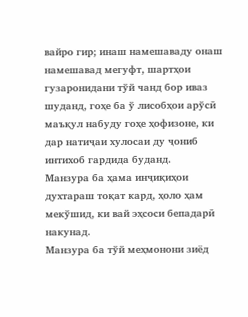вайро гир; инаш намешаваду онаш намешавад мегуфт, шартҳои гузаронидани тўй чанд бор иваз шуданд, гоҳе ба ў лисобҳои арўсӣ маъқул набуду гоҳе ҳофизоне, ки дар натиҷаи хулосаи ду ҷониб интихоб гардида буданд.
Манзура ба ҳама инҷиқиҳои духтараш тоқат кард, ҳоло ҳам мекўшид, ки вай эҳсоси бепадарӣ накунад.
Манзура ба тўй меҳмонони зиёд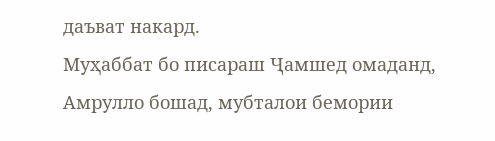даъват накард.
Муҳаббат бо писараш Ҷамшед омаданд, Амрулло бошад, мубталои бемории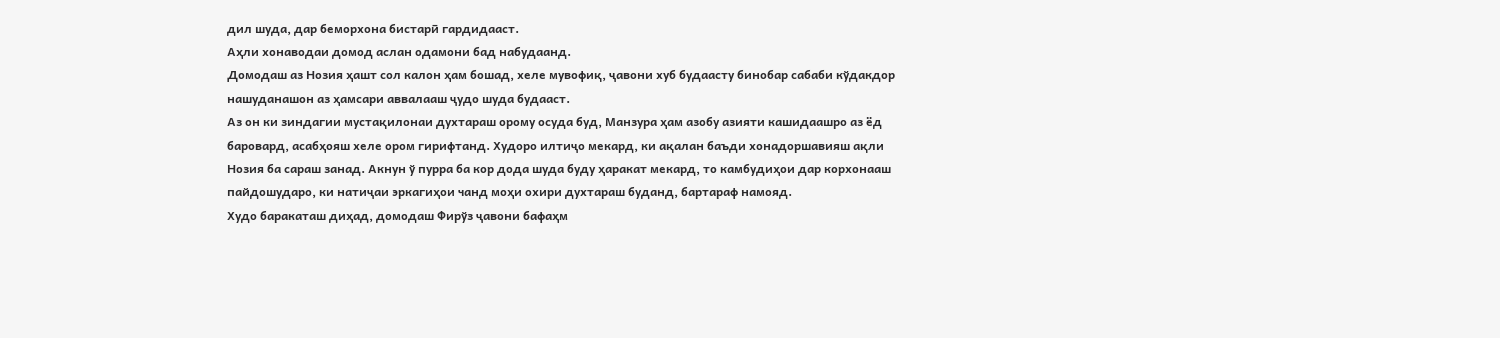дил шуда, дар беморхона бистарӣ гардидааст.
Аҳли хонаводаи домод аслан одамони бад набудаанд.
Домодаш аз Нозия ҳашт сол калон ҳам бошад, хеле мувофиқ, ҷавони хуб будаасту бинобар сабаби кўдакдор нашуданашон аз ҳамсари аввалааш ҷудо шуда будааст.
Аз он ки зиндагии мустақилонаи духтараш орому осуда буд, Манзура ҳам азобу азияти кашидаашро аз ёд баровард, асабҳояш хеле ором гирифтанд. Худоро илтиҷо мекард, ки ақалан баъди хонадоршавияш ақли Нозия ба сараш занад. Акнун ў пурра ба кор дода шуда буду ҳаракат мекард, то камбудиҳои дар корхонааш пайдошударо, ки натиҷаи эркагиҳои чанд моҳи охири духтараш буданд, бартараф намояд.
Худо баракаташ диҳад, домодаш Фирўз ҷавони бафаҳм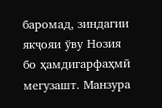баромад, зиндагии якҷояи ўву Нозия бо ҳамдигарфаҳмӣ мегузашт. Манзура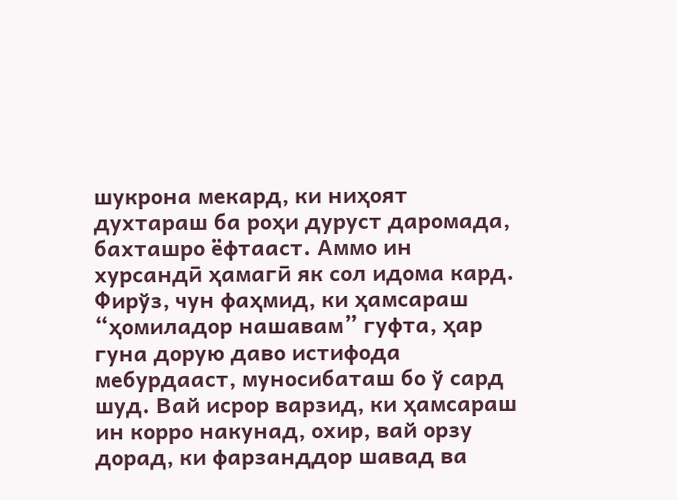шукрона мекард, ки ниҳоят духтараш ба роҳи дуруст даромада, бахташро ёфтааст. Аммо ин хурсандӣ ҳамагӣ як сол идома кард.
Фирўз, чун фаҳмид, ки ҳамсараш “ҳомиладор нашавам” гуфта, ҳар гуна дорую даво истифода мебурдааст, муносибаташ бо ў сард шуд. Вай исрор варзид, ки ҳамсараш ин корро накунад, охир, вай орзу дорад, ки фарзанддор шавад ва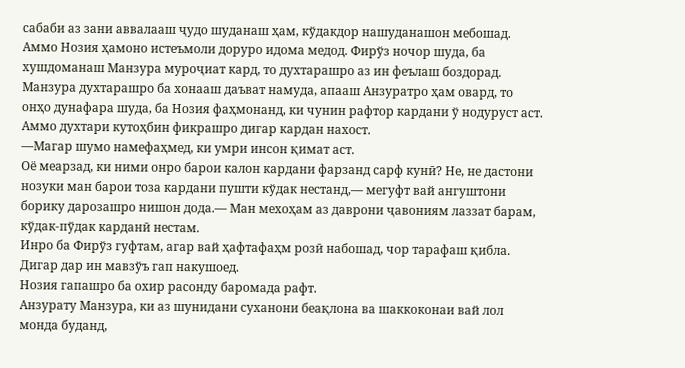сабаби аз зани аввалааш ҷудо шуданаш ҳам, кўдакдор нашуданашон мебошад. Аммо Нозия ҳамоно истеъмоли доруро идома медод. Фирўз ночор шуда, ба хушдоманаш Манзура муроҷиат кард, то духтарашро аз ин феълаш боздорад.
Манзура духтарашро ба хонааш даъват намуда, апааш Анзуратро ҳам овард, то онҳо дунафара шуда, ба Нозия фаҳмонанд, ки чунин рафтор кардани ў нодуруст аст.
Аммо духтари кутоҳбин фикрашро дигар кардан нахост.
—Магар шумо намефаҳмед, ки умри инсон қимат аст.
Оё меарзад, ки ними онро барои калон кардани фарзанд сарф кунӣ? Не, не дастони нозуки ман барои тоза кардани пушти кўдак нестанд,— мегуфт вай ангуштони борику дарозашро нишон дода.— Ман мехоҳам аз даврони ҷавониям лаззат барам, кўдак-пўдак карданӣ нестам.
Инро ба Фирўз гуфтам, агар вай ҳафтафаҳм розӣ набошад, чор тарафаш қибла. Дигар дар ин мавзўъ гап накушоед.
Нозия гапашро ба охир расонду баромада рафт.
Анзурату Манзура, ки аз шунидани суханони беақлона ва шаккоконаи вай лол монда буданд,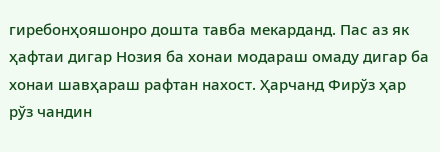гиребонҳояшонро дошта тавба мекарданд. Пас аз як ҳафтаи дигар Нозия ба хонаи модараш омаду дигар ба хонаи шавҳараш рафтан нахост. Ҳарчанд Фирўз ҳар рўз чандин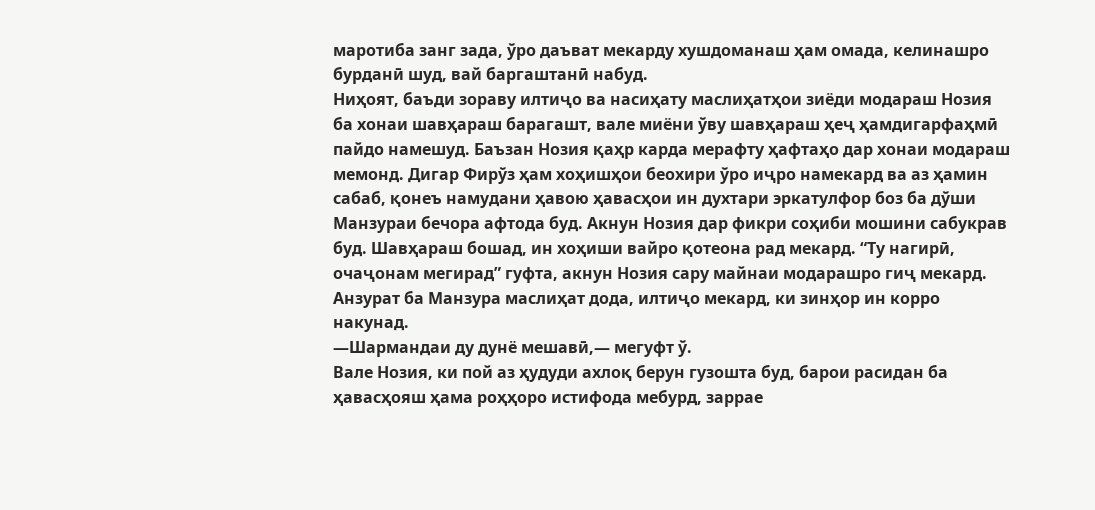маротиба занг зада, ўро даъват мекарду хушдоманаш ҳам омада, келинашро бурданӣ шуд, вай баргаштанӣ набуд.
Ниҳоят, баъди зораву илтиҷо ва насиҳату маслиҳатҳои зиёди модараш Нозия ба хонаи шавҳараш барагашт, вале миёни ўву шавҳараш ҳеҷ ҳамдигарфаҳмӣ пайдо намешуд. Баъзан Нозия қаҳр карда мерафту ҳафтаҳо дар хонаи модараш мемонд. Дигар Фирўз ҳам хоҳишҳои беохири ўро иҷро намекард ва аз ҳамин сабаб, қонеъ намудани ҳавою ҳавасҳои ин духтари эркатулфор боз ба дўши Манзураи бечора афтода буд. Акнун Нозия дар фикри соҳиби мошини сабукрав буд. Шавҳараш бошад, ин хоҳиши вайро қотеона рад мекард. “Ту нагирӣ, очаҷонам мегирад” гуфта, акнун Нозия сару майнаи модарашро гиҷ мекард. Анзурат ба Манзура маслиҳат дода, илтиҷо мекард, ки зинҳор ин корро накунад.
—Шармандаи ду дунё мешавӣ,— мегуфт ў.
Вале Нозия, ки пой аз ҳудуди ахлоқ берун гузошта буд, барои расидан ба ҳавасҳояш ҳама роҳҳоро истифода мебурд, заррае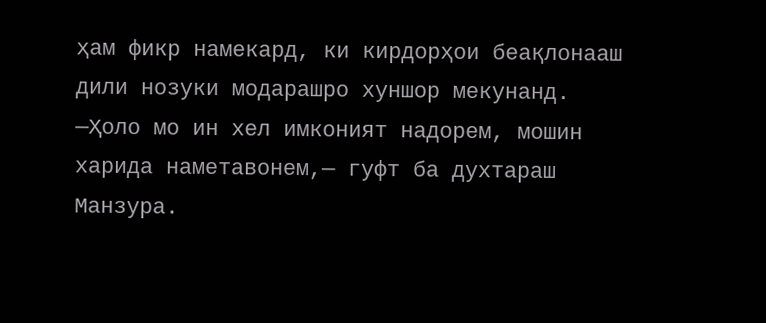ҳам фикр намекард, ки кирдорҳои беақлонааш дили нозуки модарашро хуншор мекунанд.
—Ҳоло мо ин хел имконият надорем, мошин харида наметавонем,— гуфт ба духтараш Манзура.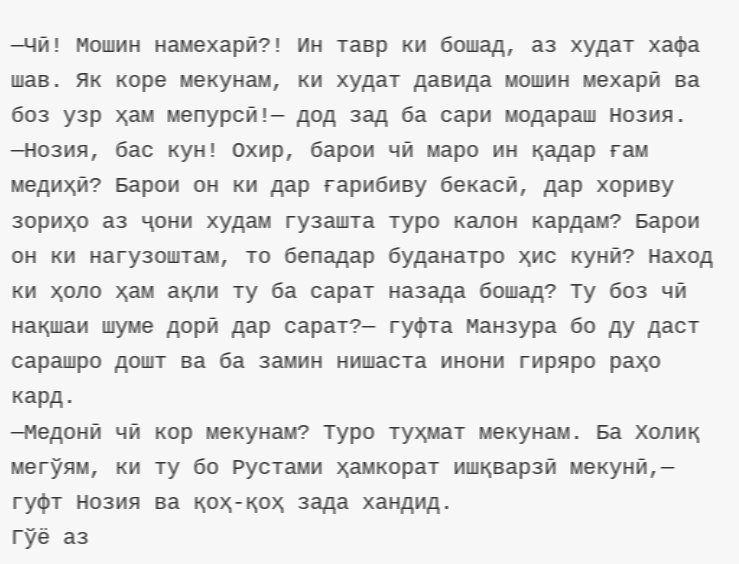—Чӣ! Мошин намехарӣ?! Ин тавр ки бошад, аз худат хафа шав. Як коре мекунам, ки худат давида мошин мехарӣ ва боз узр ҳам мепурсӣ!— дод зад ба сари модараш Нозия.
—Нозия, бас кун! Охир, барои чӣ маро ин қадар ғам медиҳӣ? Барои он ки дар ғарибиву бекасӣ, дар хориву зориҳо аз ҷони худам гузашта туро калон кардам? Барои он ки нагузоштам, то бепадар буданатро ҳис кунӣ? Наход ки ҳоло ҳам ақли ту ба сарат назада бошад? Ту боз чӣ нақшаи шуме дорӣ дар сарат?— гуфта Манзура бо ду даст сарашро дошт ва ба замин нишаста инони гиряро раҳо кард.
—Медонӣ чӣ кор мекунам? Туро туҳмат мекунам. Ба Холиқ мегўям, ки ту бо Рустами ҳамкорат ишқварзӣ мекунӣ,— гуфт Нозия ва қоҳ-қоҳ зада хандид.
Гўё аз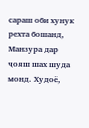сараш оби хунук рехта бошанд, Манзура дар ҷояш шах шуда монд. Худоё,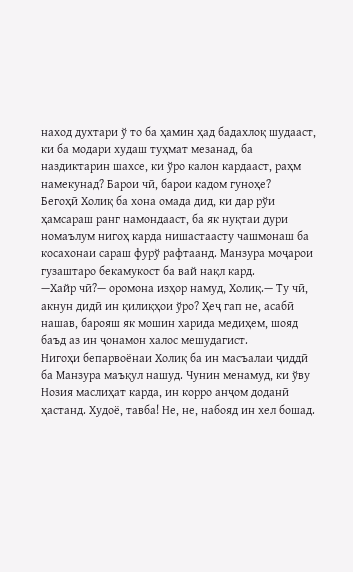наход духтари ў то ба ҳамин ҳад бадахлоқ шудааст, ки ба модари худаш туҳмат мезанад, ба наздиктарин шахсе, ки ўро калон кардааст, раҳм намекунад? Барои чӣ, барои кадом гуноҳе?
Бегоҳӣ Холиқ ба хона омада дид, ки дар рўи ҳамсараш ранг намондааст, ба як нуқтаи дури номаълум нигоҳ карда нишастаасту чашмонаш ба косахонаи сараш фурў рафтаанд. Манзура моҷарои гузаштаро бекамукост ба вай нақл кард.
—Хайр чӣ?— оромона изҳор намуд, Холиқ.— Ту чӣ, акнун дидӣ ин қилиқҳои ўро? Ҳеҷ гап не, асабӣ нашав, барояш як мошин харида медиҳем, шояд баъд аз ин ҷонамон халос мешудагист.
Нигоҳи бепарвоёнаи Холиқ ба ин масъалаи ҷиддӣ ба Манзура маъқул нашуд. Чунин менамуд, ки ўву Нозия маслиҳат карда, ин корро анҷом доданӣ ҳастанд. Худоё, тавба! Не, не, набояд ин хел бошад.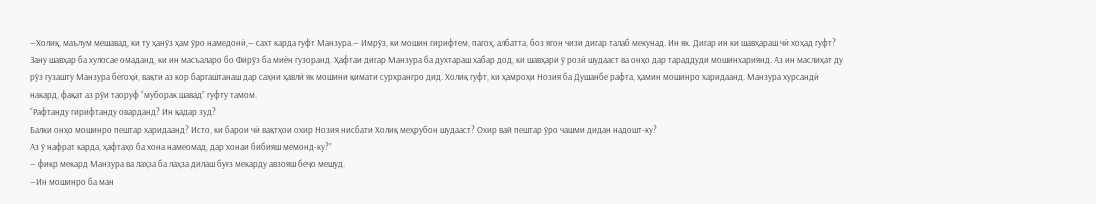—Холиқ, маълум мешавад, ки ту ҳанўз ҳам ўро намедонӣ,— сахт карда гуфт Манзура.— Имрўз, ки мошин гирифтем, пагоҳ, албатта, боз ягон чизи дигар талаб мекунад. Ин як. Дигар ин ки шавҳараш чӣ хоҳад гуфт?
Зану шавҳар ба хулосае омаданд, ки ин масъаларо бо Фирўз ба миён гузоранд. Ҳафтаи дигар Манзура ба духтараш хабар дод, ки шавҳари ў розӣ шудааст ва онҳо дар тараддуди мошинхариянд. Аз ин маслиҳат ду рўз гузашту Манзура бегоҳӣ, вақти аз кор баргаштанаш дар саҳни ҳавлӣ як мошини қимати сурхрангро дид. Холиқ гуфт, ки ҳамроҳи Нозия ба Душанбе рафта, ҳамин мошинро харидаанд. Манзура хурсандӣ накард, фақат аз рўи таоруф “муборак шавад” гуфту тамом.
“Рафтанду гирифтанду оварданд? Ин қадар зуд?
Балки онҳо мошинро пештар харидаанд? Исто, ки барои чӣ вақтҳои охир Нозия нисбати Холиқ меҳрубон шудааст? Охир вай пештар ўро чашми дидан надошт-ку?
Аз ў нафрат карда, ҳафтаҳо ба хона намеомад, дар хонаи бибияш мемонд-ку?”
— фикр мекард Манзура ва лаҳза ба лаҳза дилаш буғз мекарду авзояш беҷо мешуд.
—Ин мошинро ба ман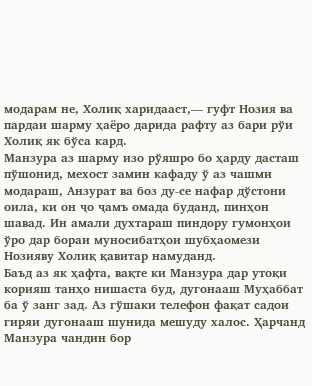модарам не, Холиқ харидааст,— гуфт Нозия ва пардаи шарму ҳаёро дарида рафту аз бари рўи Холиқ як бўса кард.
Манзура аз шарму изо рўяшро бо ҳарду дасташ пўшонид, мехост замин кафаду ў аз чашми модараш, Анзурат ва боз ду-се нафар дўстони оила, ки он ҷо ҷамъ омада буданд, пинҳон шавад. Ин амали духтараш пиндору гумонҳои ўро дар бораи муносибатҳои шубҳаомези Нозияву Холиқ қавитар намуданд.
Баъд аз як ҳафта, вақте ки Манзура дар утоқи корияш танҳо нишаста буд, дугонааш Муҳаббат ба ў занг зад. Аз гўшаки телефон фақат садои гиряи дугонааш шунида мешуду халос. Ҳарчанд Манзура чандин бор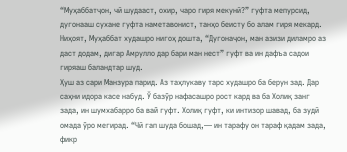“Муҳаббатҷон, чӣ шудааст, охир, чаро гиря мекунӣ?” гуфта мепурсид, дугонааш сухане гуфта наметавонист, танҳо беисту бо алам гиря мекард. Ниҳоят, Муҳаббат худашро нигоҳ дошта, “Дугонаҷон, ман азизи диламро аз даст додам, дигар Амрулло дар бари ман нест” гуфт ва ин дафъа садои гиряаш баландтар шуд.
Ҳуш аз сари Манзура парид. Аз таҳлукаву тарс худашро ба берун зад. Дар саҳни идора касе набуд. Ў базўр нафасашро рост кард ва ба Холиқ занг зада, ин шумхабарро ба вай гуфт. Холиқ гуфт, ки интизор шавад, ба зудӣ омада ўро мегирад. “Чӣ гап шуда бошад,— ин тарафу он тараф қадам зада, фикр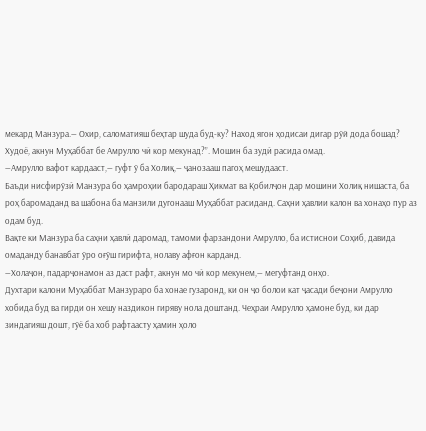мекард Манзура.— Охир, саломатияш беҳтар шуда буд-ку? Наход ягон ҳодисаи дигар рўй дода бошад? Худоё, акнун Муҳаббат бе Амрулло чӣ кор мекунад?”. Мошин ба зудӣ расида омад.
—Амрулло вафот кардааст,— гуфт ў ба Холиқ,— ҷанозааш пагоҳ мешудааст.
Баъди нисфирўзӣ Манзура бо ҳамроҳии бародараш Ҳикмат ва Қобилҷон дар мошини Холиқ нишаста, ба роҳ баромаданд ва шабона ба манзили дугонааш Муҳаббат расиданд. Саҳни ҳавлии калон ва хонаҳо пур аз одам буд.
Вақте ки Манзура ба саҳни ҳавлӣ даромад, тамоми фарзандони Амрулло, ба истиснои Соҳиб, давида омаданду банавбат ўро оғўш гирифта, нолаву афғон карданд.
—Холаҷон, падарҷонамон аз даст рафт, акнун мо чӣ кор мекунем,— мегуфтанд онҳо.
Духтари калони Муҳаббат Манзураро ба хонае гузаронд, ки он ҷо болои кат ҷасади беҷони Амрулло хобида буд ва гирди он хешу наздикон гиряву нола доштанд. Чеҳраи Амрулло ҳамоне буд, ки дар зиндагияш дошт, гўё ба хоб рафтаасту ҳамин ҳоло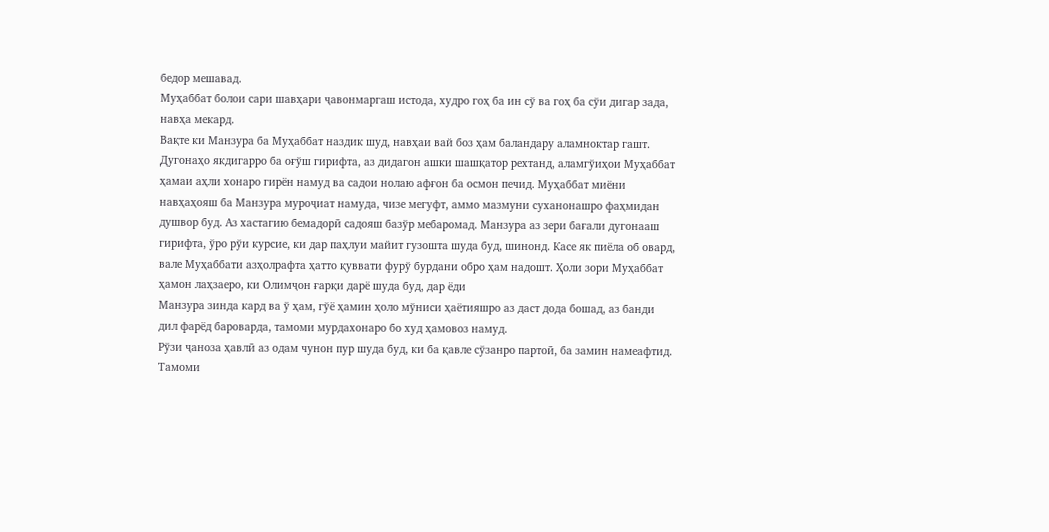бедор мешавад.
Муҳаббат болои сари шавҳари ҷавонмаргаш истода, худро гоҳ ба ин сў ва гоҳ ба сўи дигар зада, навҳа мекард.
Вақте ки Манзура ба Муҳаббат наздик шуд, навҳаи вай боз ҳам баландару аламноктар гашт. Дугонаҳо якдигарро ба оғўш гирифта, аз дидагон ашки шашқатор рехтанд, аламгўиҳои Муҳаббат ҳамаи аҳли хонаро гирён намуд ва садои нолаю афғон ба осмон печид. Муҳаббат миёни навҳаҳояш ба Манзура муроҷиат намуда, чизе мегуфт, аммо мазмуни суханонашро фаҳмидан душвор буд. Аз хастагию бемадорӣ садояш базўр мебаромад. Манзура аз зери бағали дугонааш гирифта, ўро рўи курсие, ки дар паҳлуи майит гузошта шуда буд, шинонд. Касе як пиёла об овард, вале Муҳаббати азҳолрафта ҳатто қуввати фурў бурдани обро ҳам надошт. Ҳоли зори Муҳаббат ҳамон лаҳзаеро, ки Олимҷон ғарқи дарё шуда буд, дар ёди
Манзура зинда кард ва ў ҳам, гўё ҳамин ҳоло мўниси ҳаётияшро аз даст дода бошад, аз банди дил фарёд бароварда, тамоми мурдахонаро бо худ ҳамовоз намуд.
Рўзи ҷаноза ҳавлӣ аз одам чунон пур шуда буд, ки ба қавле сўзанро партоӣ, ба замин намеафтид. Тамоми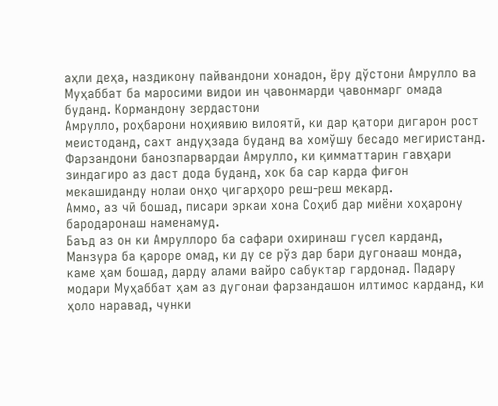аҳли деҳа, наздикону пайвандони хонадон, ёру дўстони Амрулло ва Муҳаббат ба маросими видои ин ҷавонмарди ҷавонмарг омада буданд. Кормандону зердастони
Амрулло, роҳбарони ноҳиявию вилоятӣ, ки дар қатори дигарон рост меистоданд, сахт андуҳзада буданд ва хомўшу бесадо мегиристанд. Фарзандони банозпарвардаи Амрулло, ки қимматтарин гавҳари зиндагиро аз даст дода буданд, хок ба сар карда фиғон мекашиданду нолаи онҳо ҷигарҳоро реш-реш мекард.
Аммо, аз чӣ бошад, писари эркаи хона Соҳиб дар миёни хоҳарону бародаронаш наменамуд.
Баъд аз он ки Амруллоро ба сафари охиринаш гусел карданд, Манзура ба қароре омад, ки ду се рўз дар бари дугонааш монда, каме ҳам бошад, дарду алами вайро сабуктар гардонад. Падару модари Муҳаббат ҳам аз дугонаи фарзандашон илтимос карданд, ки ҳоло наравад, чунки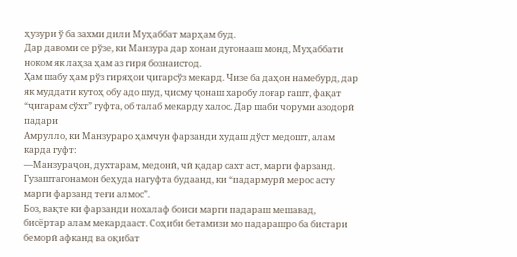ҳузури ў ба захми дили Муҳаббат марҳам буд.
Дар давоми се рўзе, ки Манзура дар хонаи дугонааш монд, Муҳаббати ноком як лаҳза ҳам аз гиря бознаистод.
Ҳам шабу ҳам рўз гиряҳои ҷигарсўз мекард. Чизе ба даҳон намебурд, дар як муддати кутоҳ обу адо шуд, ҷисму ҷонаш харобу лоғар гашт, фақат “ҷигарам сўхт” гуфта, об талаб мекарду халос. Дар шаби чоруми азодорӣ падари
Амрулло, ки Манзураро ҳамчун фарзанди худаш дўст медошт, алам карда гуфт:
—Манзураҷон, духтарам, медонӣ, чӣ қадар сахт аст, марги фарзанд. Гузаштагонамон беҳуда нагуфта будаанд, ки “падармурӣ мерос асту марги фарзанд теғи алмос”.
Боз, вақте ки фарзанди нохалаф боиси марги падараш мешавад, бисёртар алам мекардааст. Соҳиби бетамизи мо падарашро ба бистари беморӣ афканд ва оқибат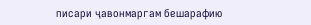писари ҷавонмаргам бешарафию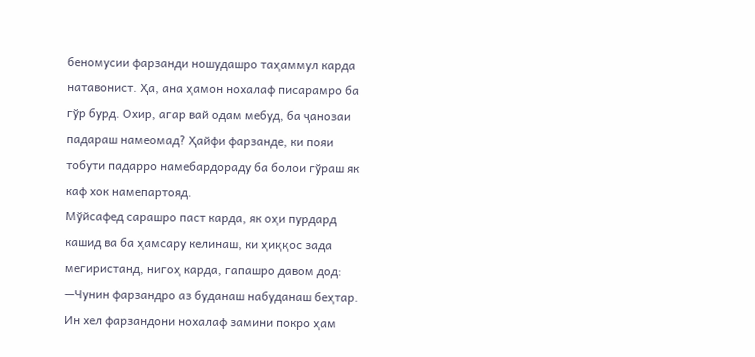беномусии фарзанди ношудашро таҳаммул карда натавонист. Ҳа, ана ҳамон нохалаф писарамро ба гўр бурд. Охир, агар вай одам мебуд, ба ҷанозаи падараш намеомад? Ҳайфи фарзанде, ки пояи тобути падарро намебардораду ба болои гўраш як каф хок намепартояд.
Мўйсафед сарашро паст карда, як оҳи пурдард кашид ва ба ҳамсару келинаш, ки ҳиққос зада мегиристанд, нигоҳ карда, гапашро давом дод:
—Чунин фарзандро аз буданаш набуданаш беҳтар.
Ин хел фарзандони нохалаф замини покро ҳам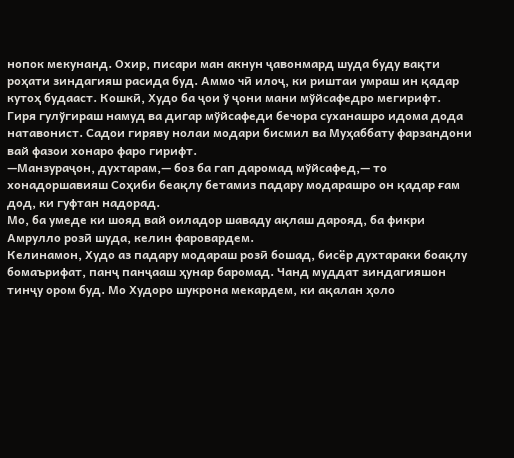нопок мекунанд. Охир, писари ман акнун ҷавонмард шуда буду вақти роҳати зиндагияш расида буд. Аммо чӣ илоҷ, ки риштаи умраш ин қадар кутоҳ будааст. Кошкӣ, Худо ба ҷои ў ҷони мани мўйсафедро мегирифт.
Гиря гулўгираш намуд ва дигар мўйсафеди бечора суханашро идома дода натавонист. Садои гиряву нолаи модари бисмил ва Муҳаббату фарзандони вай фазои хонаро фаро гирифт.
—Манзураҷон, духтарам,— боз ба гап даромад мўйсафед,— то хонадоршавияш Соҳиби беақлу бетамиз падару модарашро он қадар ғам дод, ки гуфтан надорад.
Мо, ба умеде ки шояд вай оиладор шаваду ақлаш дарояд, ба фикри Амрулло розӣ шуда, келин фаровардем.
Келинамон, Худо аз падару модараш розӣ бошад, бисёр духтараки боақлу бомаърифат, панҷ панҷааш ҳунар баромад. Чанд муддат зиндагияшон тинҷу ором буд. Мо Худоро шукрона мекардем, ки ақалан ҳоло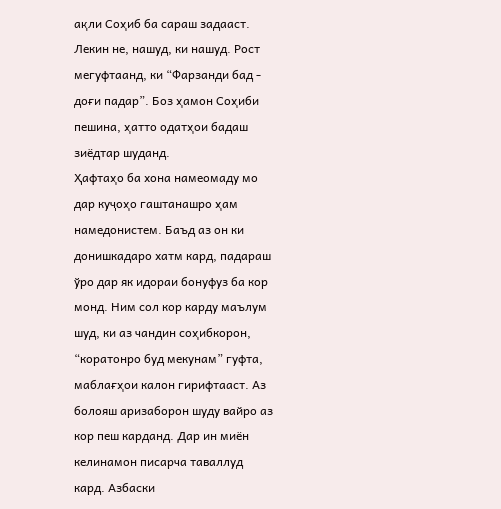ақли Соҳиб ба сараш задааст. Лекин не, нашуд, ки нашуд. Рост мегуфтаанд, ки “Фарзанди бад - доғи падар”. Боз ҳамон Соҳиби пешина, ҳатто одатҳои бадаш зиёдтар шуданд.
Ҳафтаҳо ба хона намеомаду мо дар куҷоҳо гаштанашро ҳам намедонистем. Баъд аз он ки донишкадаро хатм кард, падараш ўро дар як идораи бонуфуз ба кор монд. Ним сол кор карду маълум шуд, ки аз чандин соҳибкорон, “коратонро буд мекунам” гуфта, маблағҳои калон гирифтааст. Аз болояш аризаборон шуду вайро аз кор пеш карданд. Дар ин миён келинамон писарча таваллуд кард. Азбаски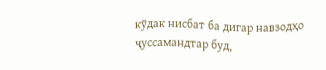кўдак нисбат ба дигар навзодҳо ҷуссамандтар буд,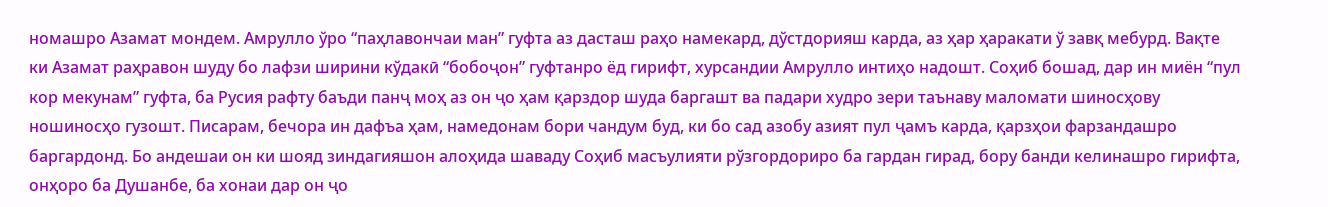номашро Азамат мондем. Амрулло ўро “паҳлавончаи ман” гуфта аз дасташ раҳо намекард, дўстдорияш карда, аз ҳар ҳаракати ў завқ мебурд. Вақте ки Азамат раҳравон шуду бо лафзи ширини кўдакӣ “бобоҷон” гуфтанро ёд гирифт, хурсандии Амрулло интиҳо надошт. Соҳиб бошад, дар ин миён “пул кор мекунам” гуфта, ба Русия рафту баъди панҷ моҳ аз он ҷо ҳам қарздор шуда баргашт ва падари худро зери таънаву маломати шиносҳову ношиносҳо гузошт. Писарам, бечора ин дафъа ҳам, намедонам бори чандум буд, ки бо сад азобу азият пул ҷамъ карда, қарзҳои фарзандашро баргардонд. Бо андешаи он ки шояд зиндагияшон алоҳида шаваду Соҳиб масъулияти рўзгордориро ба гардан гирад, бору банди келинашро гирифта, онҳоро ба Душанбе, ба хонаи дар он ҷо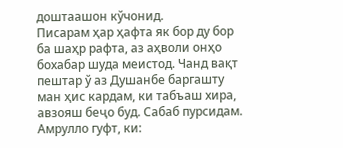доштаашон кўчонид.
Писарам ҳар ҳафта як бор ду бор ба шаҳр рафта, аз аҳволи онҳо бохабар шуда меистод. Чанд вақт пештар ў аз Душанбе баргашту ман ҳис кардам, ки табъаш хира, авзояш беҷо буд. Сабаб пурсидам. Амрулло гуфт, ки: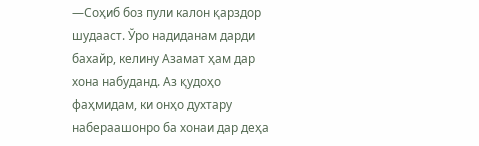—Соҳиб боз пули калон қарздор шудааст. Ўро надиданам дарди бахайр, келину Азамат ҳам дар хона набуданд. Аз қудоҳо фаҳмидам, ки онҳо духтару набераашонро ба хонаи дар деҳа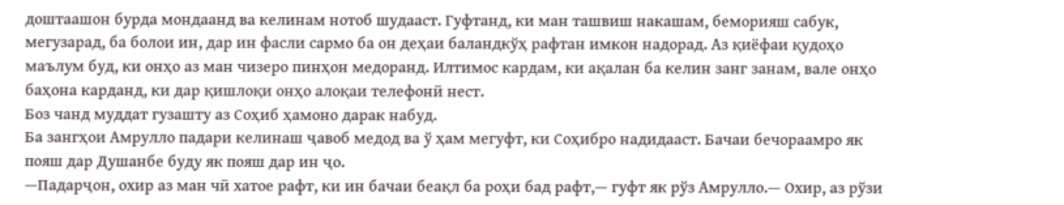доштаашон бурда мондаанд ва келинам нотоб шудааст. Гуфтанд, ки ман ташвиш накашам, беморияш сабук, мегузарад, ба болои ин, дар ин фасли сармо ба он деҳаи баландкўҳ рафтан имкон надорад. Аз қиёфаи қудоҳо маълум буд, ки онҳо аз ман чизеро пинҳон медоранд. Илтимос кардам, ки ақалан ба келин занг занам, вале онҳо баҳона карданд, ки дар қишлоқи онҳо алоқаи телефонӣ нест.
Боз чанд муддат гузашту аз Соҳиб ҳамоно дарак набуд.
Ба зангҳои Амрулло падари келинаш ҷавоб медод ва ў ҳам мегуфт, ки Соҳибро надидааст. Бачаи бечораамро як пояш дар Душанбе буду як пояш дар ин ҷо.
—Падарҷон, охир аз ман чӣ хатое рафт, ки ин бачаи беақл ба роҳи бад рафт,— гуфт як рўз Амрулло.— Охир, аз рўзи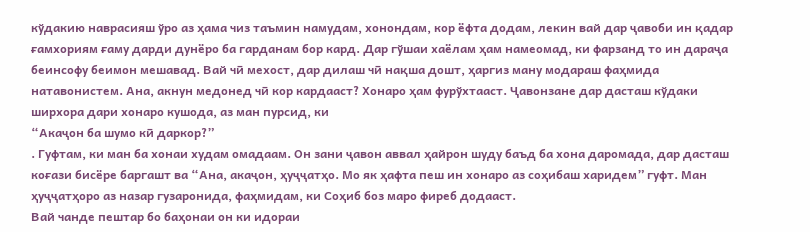кўдакию наврасияш ўро аз ҳама чиз таъмин намудам, хонондам, кор ёфта додам, лекин вай дар ҷавоби ин қадар ғамхориям ғаму дарди дунёро ба гарданам бор кард. Дар гўшаи хаёлам ҳам намеомад, ки фарзанд то ин дараҷа беинсофу беимон мешавад. Вай чӣ мехост, дар дилаш чӣ нақша дошт, ҳаргиз ману модараш фаҳмида натавонистем. Ана, акнун медонед чӣ кор кардааст? Хонаро ҳам фурўхтааст. Ҷавонзане дар дасташ кўдаки ширхора дари хонаро кушода, аз ман пурсид, ки
“Акаҷон ба шумо кӣ даркор?”
. Гуфтам, ки ман ба хонаи худам омадаам. Он зани ҷавон аввал ҳайрон шуду баъд ба хона даромада, дар дасташ коғази бисёре баргашт ва “Ана, акаҷон, ҳуҷҷатҳо. Мо як ҳафта пеш ин хонаро аз соҳибаш харидем” гуфт. Ман ҳуҷҷатҳоро аз назар гузаронида, фаҳмидам, ки Соҳиб боз маро фиреб додааст.
Вай чанде пештар бо баҳонаи он ки идораи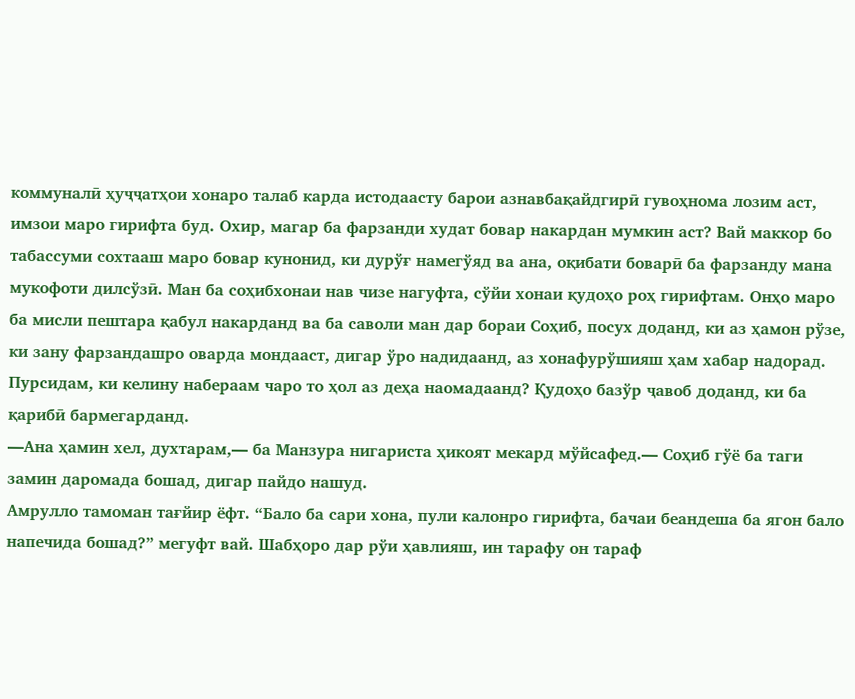коммуналӣ ҳуҷҷатҳои хонаро талаб карда истодаасту барои азнавбақайдгирӣ гувоҳнома лозим аст, имзои маро гирифта буд. Охир, магар ба фарзанди худат бовар накардан мумкин аст? Вай маккор бо табассуми сохтааш маро бовар кунонид, ки дурўғ намегўяд ва ана, оқибати боварӣ ба фарзанду мана мукофоти дилсўзӣ. Ман ба соҳибхонаи нав чизе нагуфта, сўйи хонаи қудоҳо роҳ гирифтам. Онҳо маро ба мисли пештара қабул накарданд ва ба саволи ман дар бораи Соҳиб, посух доданд, ки аз ҳамон рўзе, ки зану фарзандашро оварда мондааст, дигар ўро надидаанд, аз хонафурўшияш ҳам хабар надорад.
Пурсидам, ки келину набераам чаро то ҳол аз деҳа наомадаанд? Қудоҳо базўр ҷавоб доданд, ки ба қарибӣ бармегарданд.
—Ана ҳамин хел, духтарам,— ба Манзура нигариста ҳикоят мекард мўйсафед.— Соҳиб гўё ба таги замин даромада бошад, дигар пайдо нашуд.
Амрулло тамоман тағйир ёфт. “Бало ба сари хона, пули калонро гирифта, бачаи беандеша ба ягон бало напечида бошад?” мегуфт вай. Шабҳоро дар рўи ҳавлияш, ин тарафу он тараф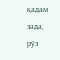қадам зада, рўз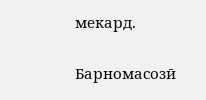мекард.

Барномасозӣ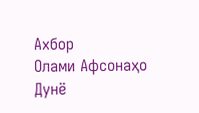Ахбор
Олами Афсонаҳо
Дунё